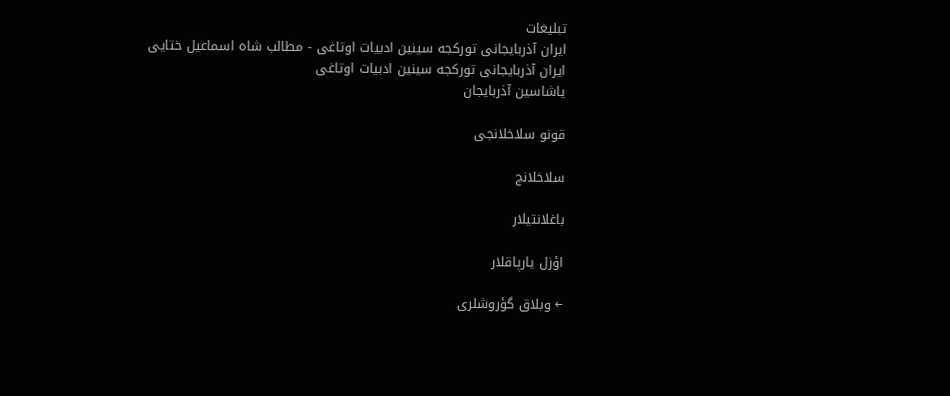تبلیغات
ایران آذربایجانی تورکجه سینین ادبیات اوتاغی - مطالب شاه اسماعیل ختایی
ایران آذربایجانی تورکجه سینین ادبیات اوتاغی
یاشاسین آذربایجان

قونو سلاخلانجی

سلاخلانج

باغلانتیلار

اؤزل یارپاقلار‌

← وبلاق گؤروشلری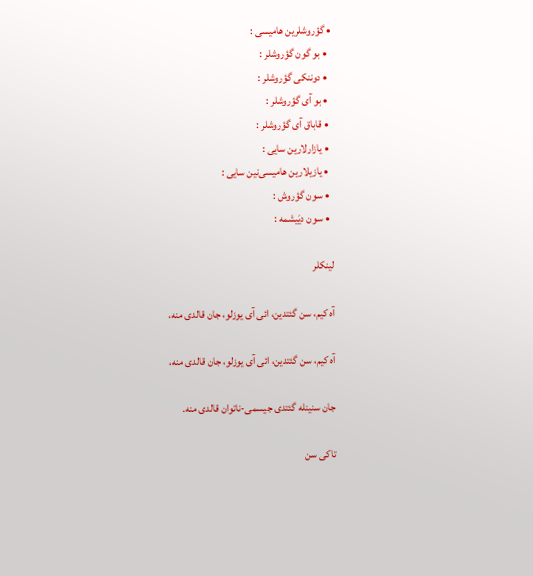• گؤروشلرین هامیسی :
  • بو گون گؤروشلر :
  • دوننکی گؤروشلر :
  • بو آی گؤروشلر :
  • قاباق آی گؤرو‌شلر :
  • یازارلارین سایی :
  • یازیلارین هامیسی‌نین سایی :
  • سون گؤروش :
  • سون دیَیشمه :

لینکلر‌

آه کیم، سن گئتدین، ائی آی یوزلو، جان قالدی منه،

آه کیم، سن گئتدین، ائی آی یوزلو، جان قالدی منه،

جان سنینله گئتدی جیسمی-ناتوان قالدی منه.

تاکی سن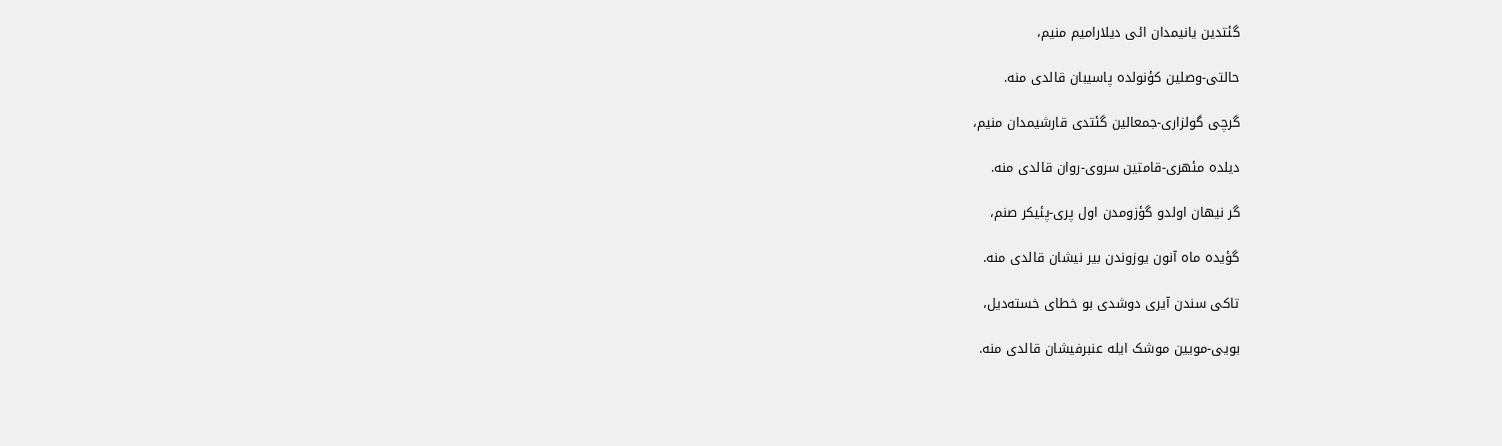گئتدین یانیمدان ائی دیلارامیم منیم،

حالتی-وصلین کؤنولده پاسیبان قالدی منه.

گرچی گولزاری-جمعالین گئتدی قارشیمدان منیم،

دیلده مئهری-قامتین سروی-روان قالدی منه.

گر نیهان اولدو گؤزومدن اول پری-پئیکر صنم،

گؤیده ماه آنون یوزوندن بیر نیشان قالدی منه.

تاکی سندن آیری دوشدی بو خطای خسته‌دیل،

بویی-مویین موشک ایله عنبرفیشان قالدی منه.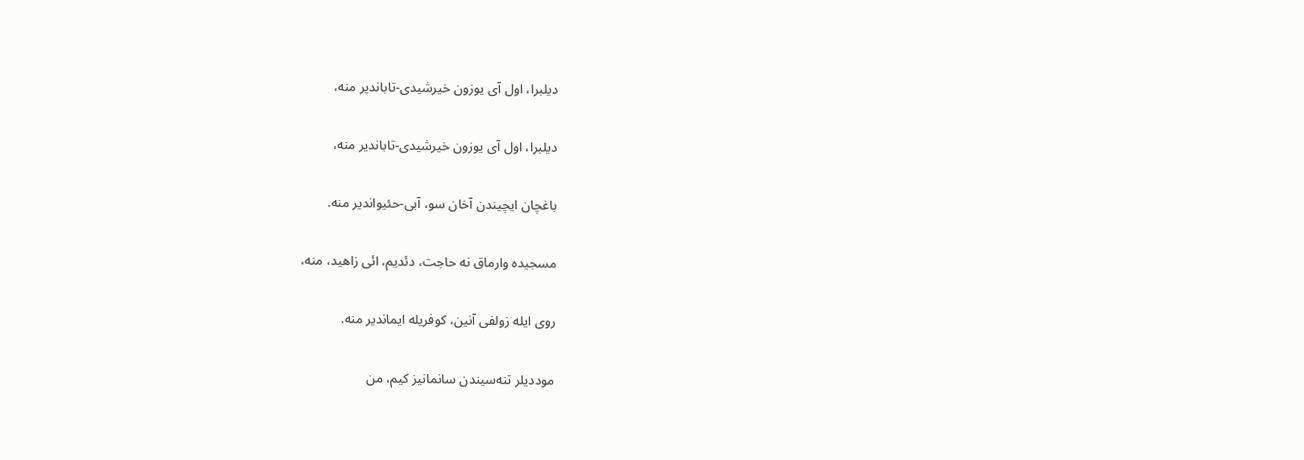دیلبرا، اول آی یوزون خیرشیدی-تاباندیر منه،

دیلبرا، اول آی یوزون خیرشیدی-تاباندیر منه،

باغچان ایچیندن آخان سو، آبی-حئیواندیر منه.

مسجیده وارماق نه حاجت، دئدیم، ائی زاهید، منه،

روی ایله زولفی آنین، کوفریله ایماندیر منه.

موددیلر تنه‌سیندن سانمانیز کیم، من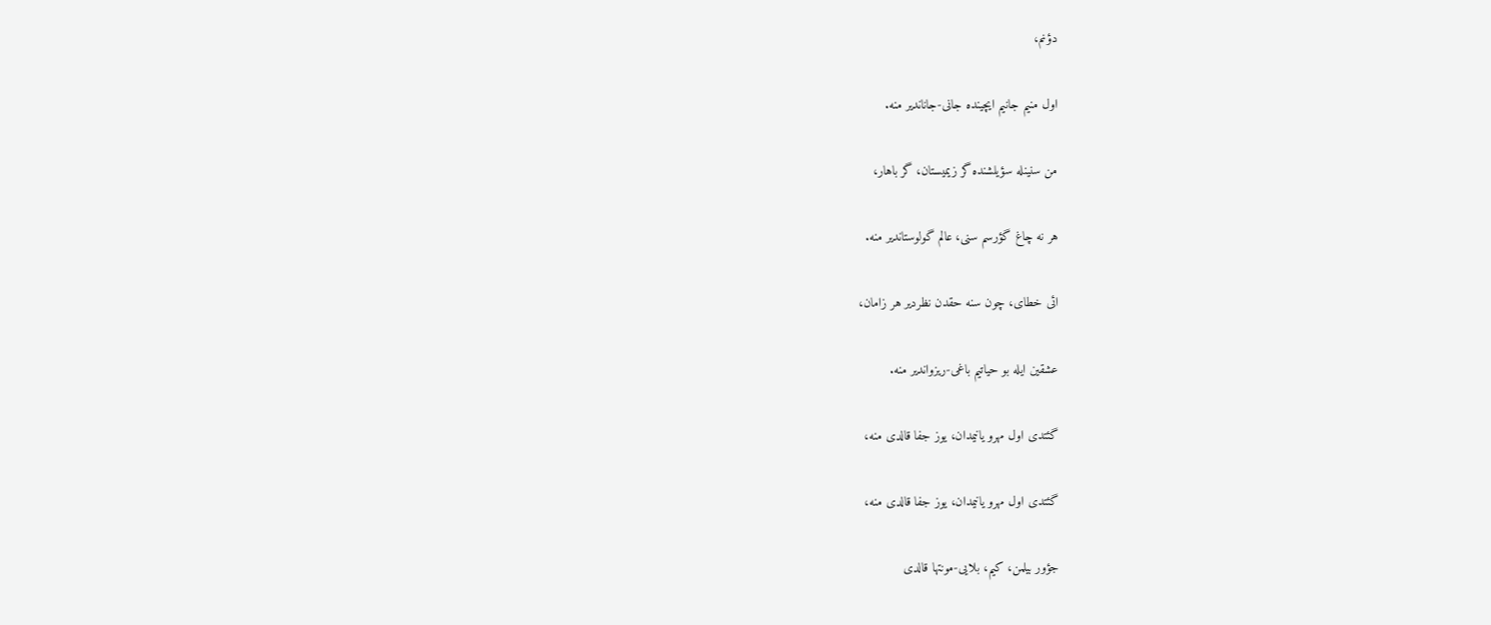دؤنم،

اول منیم جانیم ایچینده جانی-جاناندیر منه.

من سنینله سؤیلشنده گر زیمیستان، گر باهار،

هر نه چاغ گؤرسم سنی، عالم گولوستاندیر منه.

ائی خطای، چون سنه حقدن نظردیر هر زامان،

عشقین ایله بو حیاتیم باغی-ریزواندیر منه.

گئتدی اول مهرو یانیمدان، یوز جفا قالدی منه،

گئتدی اول مهرو یانیمدان، یوز جفا قالدی منه،

جؤور بیلمن، کیم، بلایی-مونتها قالدی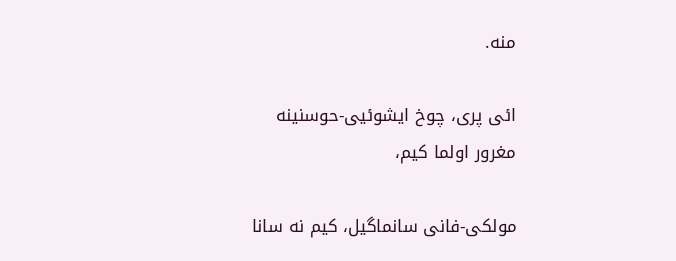منه.

ائی پری، چوخ ایشوئیی-حوسنینه مغرور اولما کیم،

مولکی-فانی سانماگیل، کیم نه سانا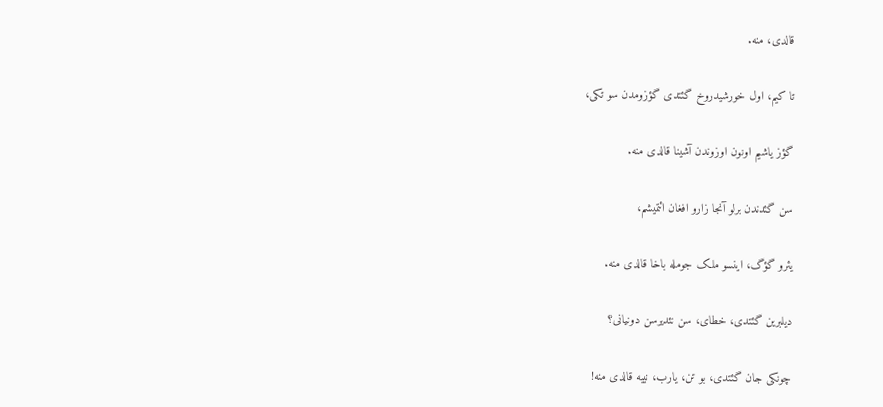قالدی، منه.

تا کیم، اول خورشیدروخ گئتدی گؤزومدن سو تکی،

گؤز یاشیم اونون اوزوندن آشینا قالدی منه.

سن گئدندن برلو آنجا زارو افغان ائتمیشم،

یئرو گؤگ، اینسو ملک جومله‌‌ باخا قالدی منه.

دیلبرین گئتدی، خطای، سن نئدیرسن دونیانی؟

چونکی جان گئتدی، بو تن، یارب، نییه قالدی منه!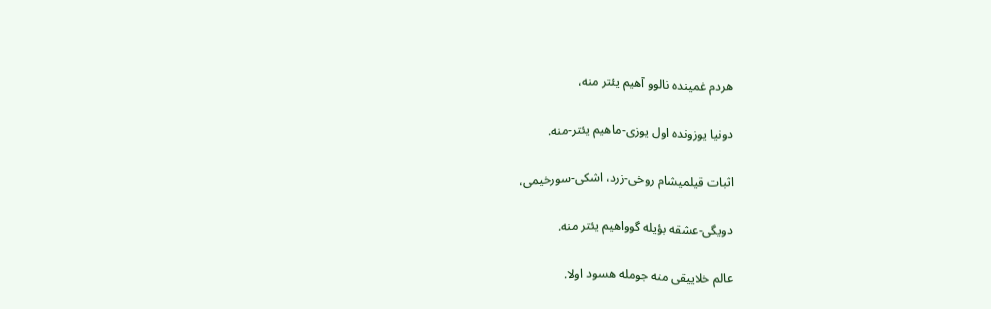هردم غمینده نالوو آهیم یئتر منه،

دونیا یوزونده اول یوزی-ماهیم یئتر-منه.

اثبات قیلمیشام روخی-زرد، اشکی-سورخیمی،

دویگی-عشقه بؤیله گوواهیم یئتر منه.

عالم خلاییقی منه جومله‌‌ هسود اولا.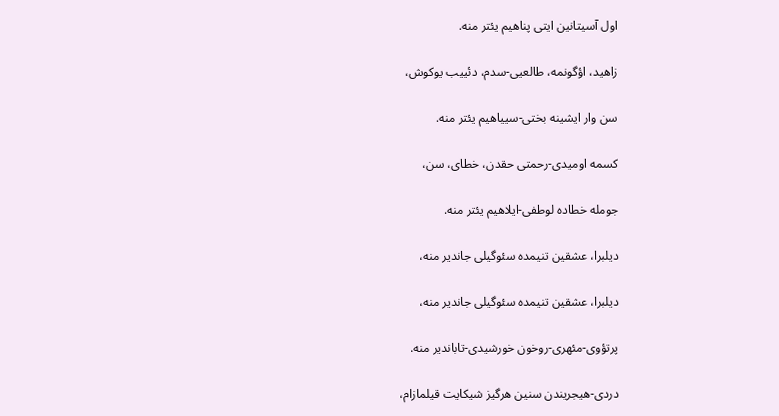اول آسیتانین ایتی پناهیم یئتر منه.

زاهید، اؤگونمه، طالعیی-سدم، دئییب یوکوش،

سن وار ایشینه بختی-سییاهیم یئتر منه.

کسمه اومیدی-رحمتی حقدن، خطای، سن،

جومله‌‌ خطاده لوطفی-ایلاهیم یئتر منه.

دیلبرا، عشقین تنیمده سئوگیلی جاندیر منه،

دیلبرا، عشقین تنیمده سئوگیلی جاندیر منه،

پرتؤوی-مئهری-روخون خورشیدی-تاباندیر منه.

دردی-هیجریندن سنین هرگیز شیکایت قیلمازام،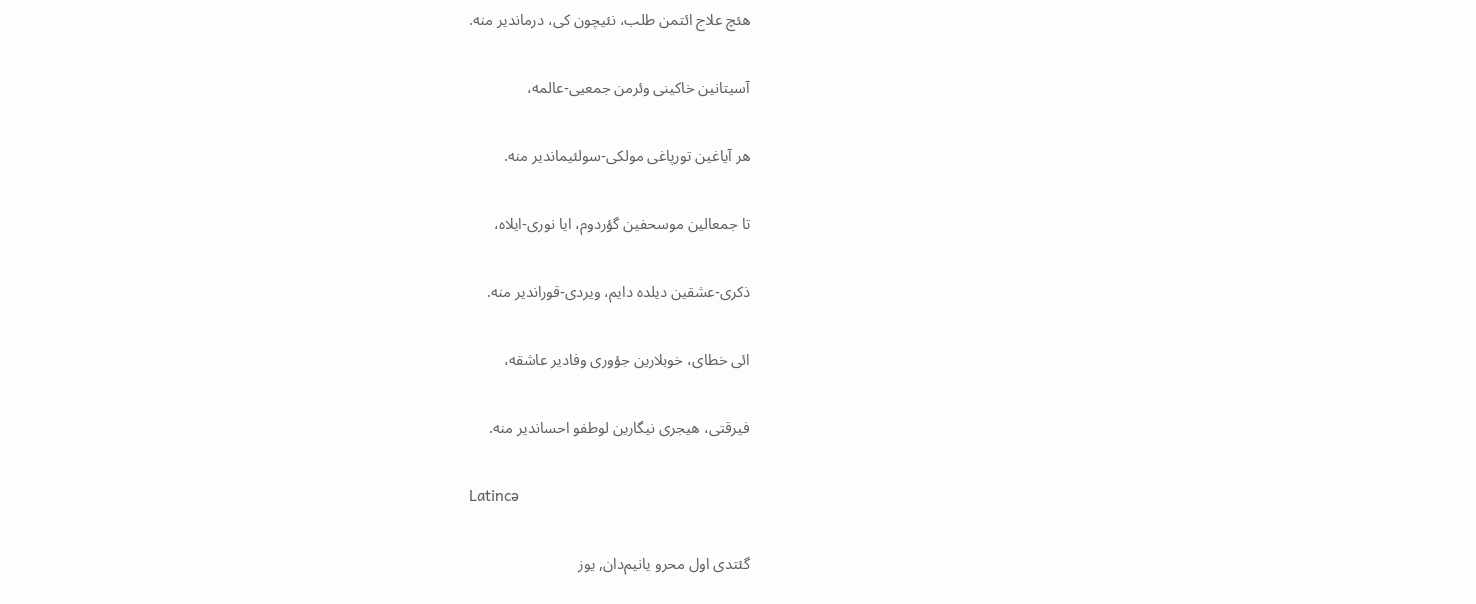هئچ علاج ائتمن طلب، نئیچون کی، درماندیر منه.

آسیتانین خاکینی وئرمن جمعیی-عالمه،

هر آیاغین تورپاغی مولکی-سولئیماندیر منه.

تا جمعالین موسحفین گؤردوم، ایا نوری-ایلاه،

ذکری-عشقین دیلده دایم، ویردی-قوراندیر منه.

ائی خطای، خوبلارین جؤوری وفادیر عاشقه،

فیرقتی، هیجری نیگارین لوطفو احساندیر منه.

Latincə

گئتدی اول محرو یانیم‌دان, یوز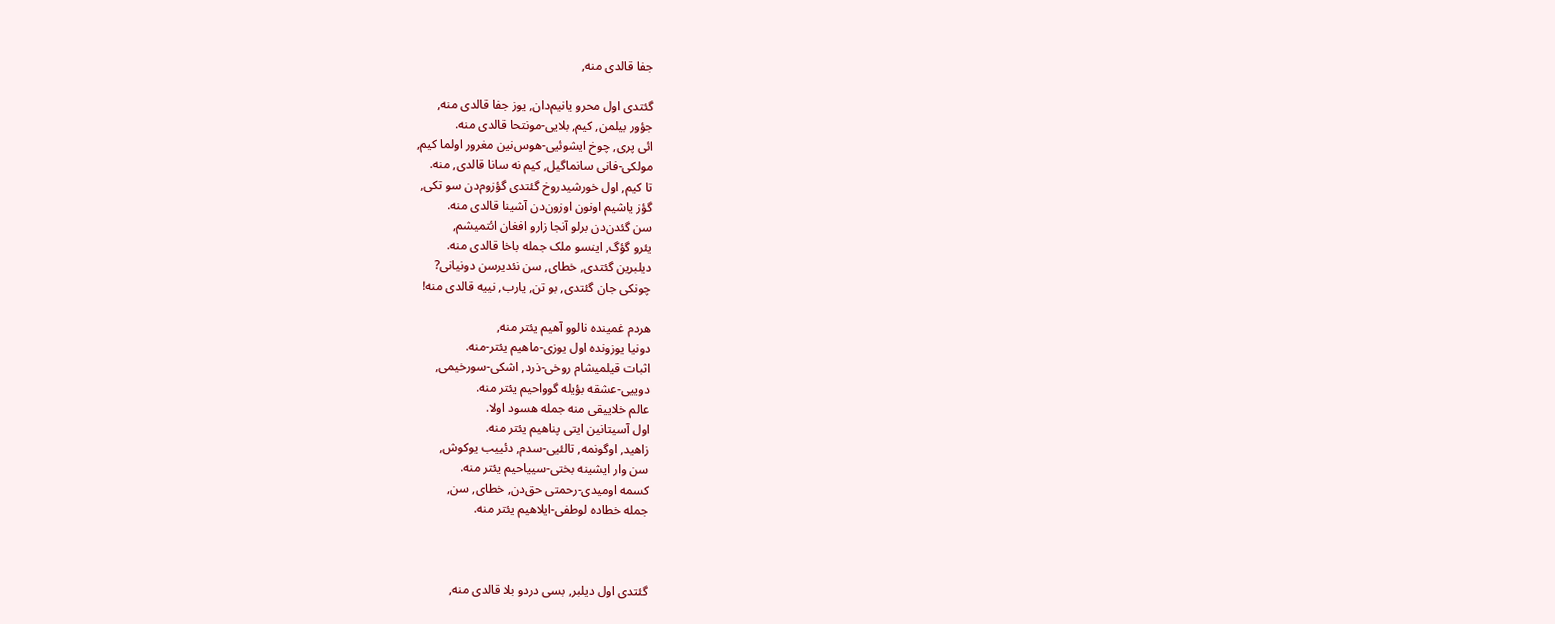جفا قالدی منه,

گئتدی اول محرو یانیم‌دان, یوز جفا قالدی منه,
جؤور بیلمن, کیم, بلایی-مونتحا قالدی منه.
ائی پری, چوخ ایشوئیی-هوس‌نین مغرور اولما کیم,
مولکی-فانی سانماگیل, کیم نه سانا قالدی, منه.
تا کیم, اول خورشیدروخ گئتدی گؤزوم‌دن سو تکی,
گؤز یاشیم اونون اوزون‌دن آشینا قالدی منه.
سن گئدن‌دن برلو آنجا زارو افغان ائتمیشم,
یئرو گؤگ, اینسو ملک جمله باخا قالدی منه.
دیلبرین گئتدی, خطای, سن نئدیر‌سن دونیانی?
چونکی جان گئتدی, بو تن, یارب, نییه قالدی منه!

هردم غمینده نالوو آهیم یئتر منه,
دونیا یوزونده اول یوزی-ماهیم یئتر-منه.
اثبات قیلمیشام روخی-ذرد, اشکی-سورخیمی,
دوییی-عشقه بؤیله گوواحیم یئتر منه.
عالم خلاییقی منه جمله هسود اولا.
اول آسیتانین ایتی پناهیم یئتر منه.
زاهید, اوگونمه, تالئیی-سدم, دئییب یوکوش,
سن وار ایشینه بختی-سییاحیم یئتر منه.
کسمه اومیدی-رحمتی حق‌دن, خطای, سن,
جمله خطاده لوطفی-ایلاهیم یئتر منه.



گئتدی اول دیلبر, بسی دردو بلا قالدی منه,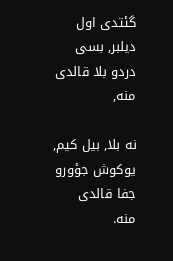گئتدی اول دیلبر, بسی دردو بلا قالدی منه,

نه بلا, بیل کیم, یوکوش جؤورو جفا قالدی منه.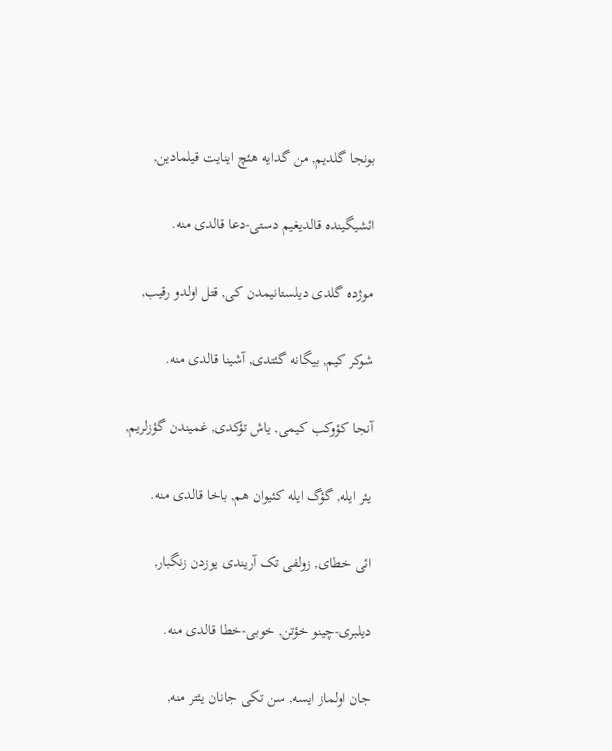بونجا گلدیم, من گدایه هئچ اینایت قیلمادین,

ائشیگینده قالدیغیم دستی-دعا قالدی منه.

موژده گلدی دیلستانیمدن کی, قتل اولدو رقیب,

شوکر کیم, بیگانه گئتدی, آشینا قالدی منه.

آنجا کؤوکب کیمی, یاش تؤکدی, غمیندن گؤزلریم,

یئر ایله, گؤگ ایله کئیوان هم, باخا قالدی منه.

ائی خطای, زولفی تک آریندی یوزدن زنگبار,

دیلبری-چینو خؤتن, خوبی-خطا قالدی منه.

جان اولماز ایسه, سن تکی جانان یئتر منه,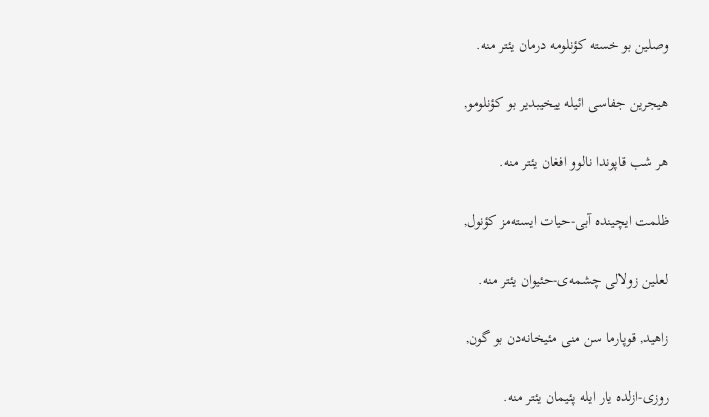وصلین بو خسته کؤنلومه درمان یئتر منه.

هیجرین جفاسی ائیله ییخیبدیر بو کؤنلومو,

هر شب قاپوندا نالوو افغان یئتر منه.

ظلمت ایچینده آبی-حیات ایسته‌مز کؤنول,

لعلین زولالی چشمه‌ی-حئیوان یئتر منه.

زاهید, قوپارما سن منی مئیخانه‌دن بو گون,

روزی-ازلده یار ایله پئیمان یئتر منه.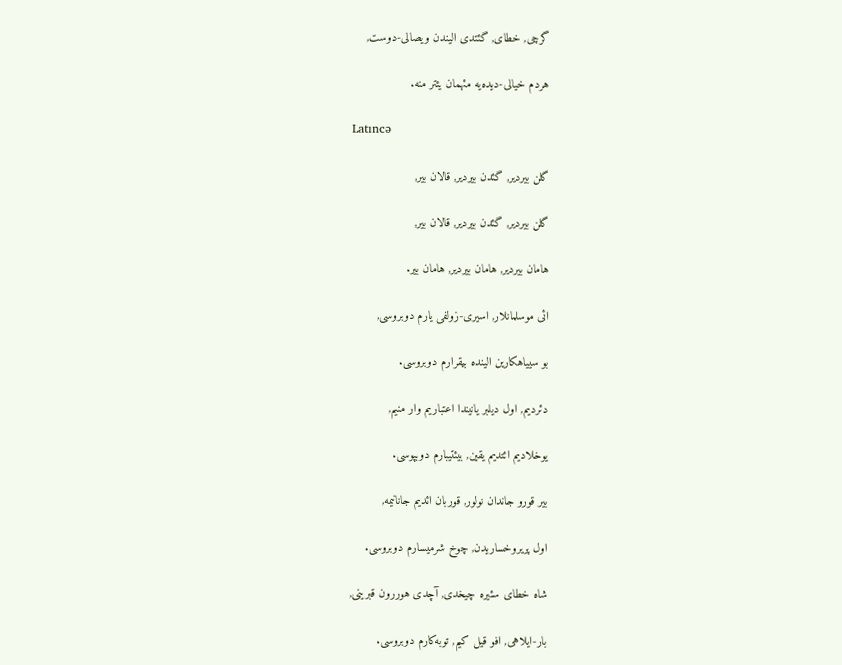گرچی, خطای, گئتدی الیندن ویصالی-دوست,

هردم خیالی-دیده‌یه مئهمان یئتر منه.

Latıncə

گلن بیردیر, گئدن بیردیر, قالان بیر,

گلن بیردیر, گئدن بیردیر, قالان بیر,

هامان بیردیر, هامان بیردیر, هامان بیر.

ائی موسلمانلار, اسیری-زولفی یارم دوبروسی,

بو سییاهکارین الینده بیقرارم دوبروسی.

دئردیم, اول دیلبر یانیندا اعتباریم وار منیم,

یوخلادیم ائتدیم یقین, بیئتیبارم دوبپوسی.

بیر قورو جاندان نولور, قوربان ائدیم جانانیمه,

اول پریروخساریدن, چوخ شرمیسارم دوبروسی.

شاه خطای سئیره چیخدی, آچدی هوررون قبرینی,

بار-ایلاهی, افو قیل کیم, توبه‌کارم دوبروسی.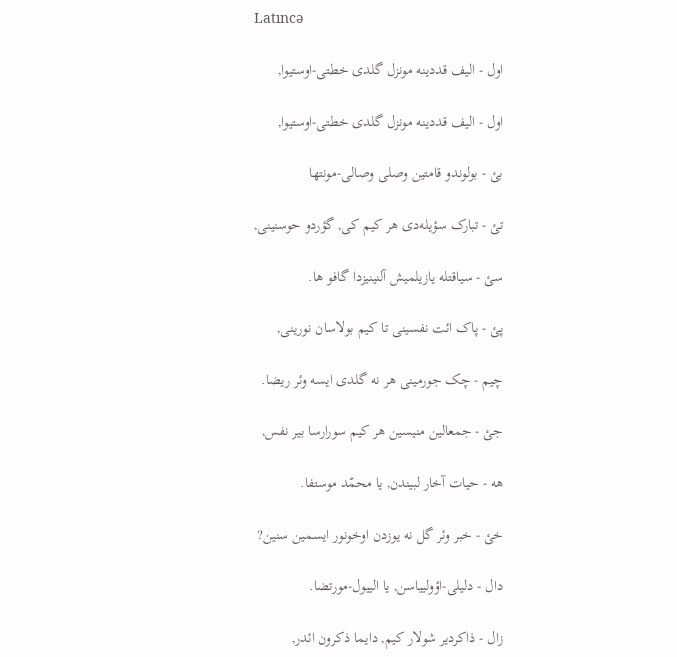Latıncə

اول - الیف قددینه مونزل گلدی خطتی-اوستیوا,

اول - الیف قددینه مونزل گلدی خطتی-اوستیوا,

بئ - بولوندو قامتین وصلی وصالی-مونتها

تئ - تبارک سؤیله‌دی هر کیم کی, گؤردو حوسنینی,

سئ - سیاقتله یازیلمیش آلنینیزدا گافو ها.

پئ - پاک ائت نفسینی تا کیم بولاسان نورینی,

چیم - چک جورمینی هر نه گلدی ایسه وئر ریضا.

جئ - جمعالین منیسین هر کیم سورارسا بیر نفس,

هه - حیات آخار لبیندن, یا محمّد موستفا.

خئ - خبر وئر گل نه یوزدن اوخونور ایسمین سنین?

دال - دلیلی-اؤولییاسن, یا الییول-مورتضا.

زال - ذاکردیر شولار کیم, دایما ذکرون ائدر,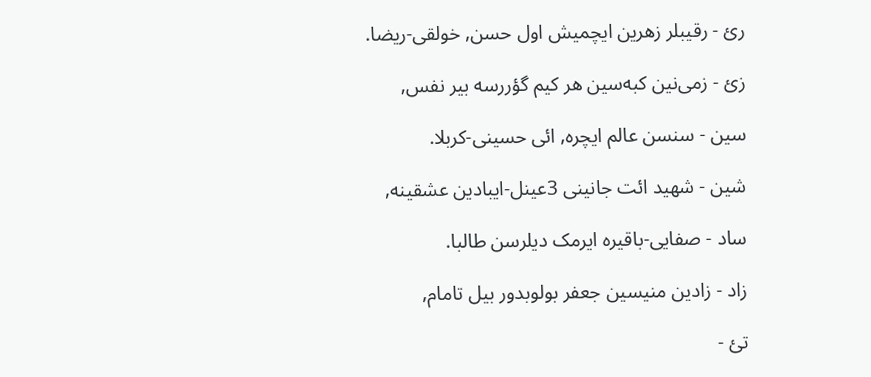رئ - رقیبلر زهرین ایچمیش اول حسن, خولقی-ریضا.

زئ - زمی‌نین کبه‌سین هر کیم گؤررسه بیر نفس,

سین - سنسن عالم ایچره, ائی حسینی-کربلا.

شین - شهید ائت جانینی 3عینل-ایبادین عشقینه,

ساد - صفایی-باقیره ایرمک دیلرسن طالبا.

زاد - زادین منیسین جعفر بولوبدور بیل تامام,

تئ -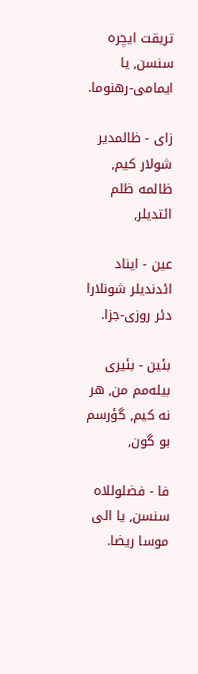تریقت ایچره سنسن, یا ایمامی-رهنوما.

زای - ظالمدیر شولار کیم, ظالمه ظلم ائتدیلر,

عین - ایناد ائدندیلر شونلارا دئر روزی-جزا.

بئین - بئیری بیله‌مم من, هر نه کیم, گؤرسم بو گون,

فا - فضلوللاه سنسن, یا الی موسا ریضا.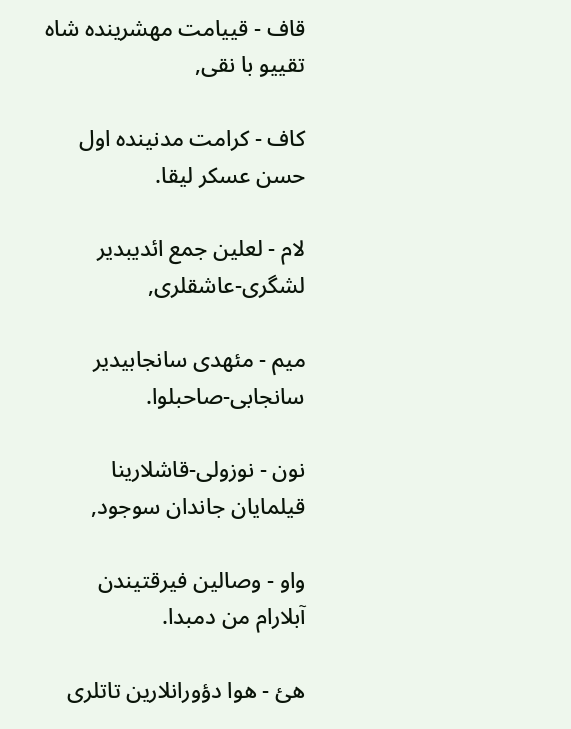قاف - قییامت مهشرینده شاه تقییو با نقی,

کاف - کرامت مدنینده اول حسن عسکر لیقا.

لام - لعلین جمع ائدیبدیر لشگری-عاشقلری,

میم - مئهدی سانجابیدیر سانجابی-صاحبلوا.

نون - نوزولی-قاشلارینا قیلمایان جاندان سوجود,

واو - وصالین فیرقتیندن آبلارام من دمبدا.

هئ - هوا دؤورانلارین تاتلری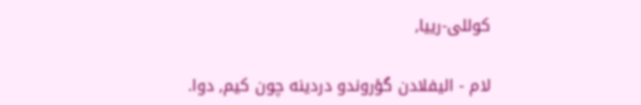کوللی-رییا,

لام - الیفلادن گؤروندو دردینه چون کیم, دوا.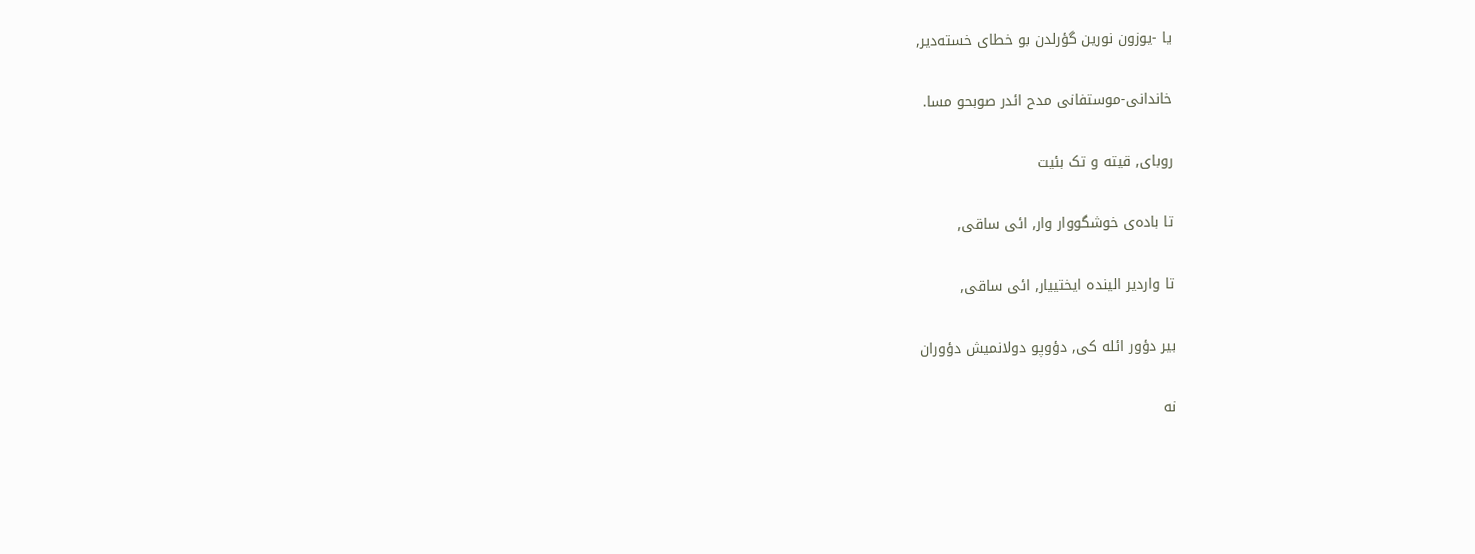یا -یوزون نورین گؤرلدن بو خطای خسته‌دیر,

خاندانی-موستفانی مدح ائدر صوبحو مسا.

روبای, قیته و تک بئیت

تا باده‌ی خوشگووار وار, ائی ساقی,

تا واردیر الینده ایختییار, ائی ساقی,

بیر دؤور ائله کی, دؤوپو دولانمیش دؤوران

نه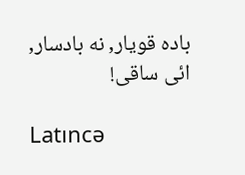باده قویار, نه بادسار, ائی ساقی!

Latıncə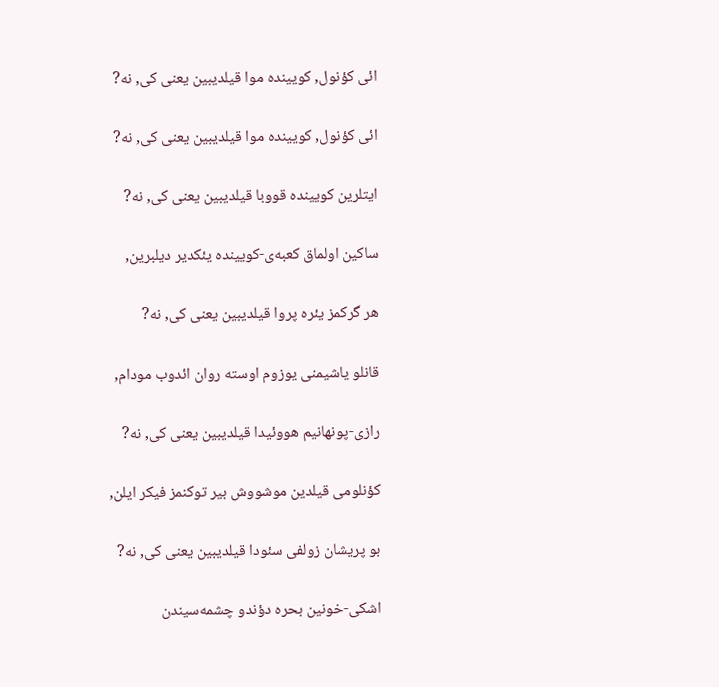ائی کؤنول, کویینده موا قیلدیبین یعنی کی, نه?

ائی کؤنول, کویینده موا قیلدیبین یعنی کی, نه?

ایتلرین کویینده قووبا قیلدیبین یعنی کی, نه?

ساکین اولماق کعبه‌ی-کویینده یئکدیر دیلبرین,

هر گرکمز یئره پروا قیلدیبین یعنی کی, نه?

قانلو یاشیمنی یوزوم اوسته روان ائدوب مودام,

رازی-پونهانیم هووئیدا قیلدیبین یعنی کی, نه?

کؤنلومی قیلدین موشووش بیر توکنمز فیکر ایلن,

بو پریشان زولفی سئودا قیلدیبین یعنی کی, نه?

اشکی-خونین بحره دؤندو چشمه‌سیندن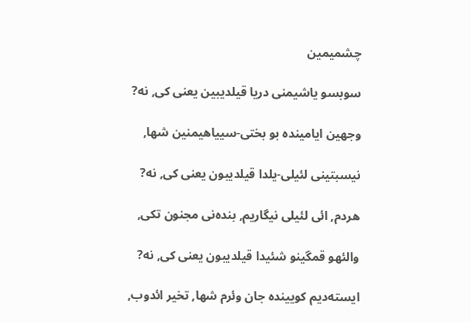چشمیمین

سوبسو یاشیمنی دریا قیلدیبین یعنی کی, نه?

وجهین ایامینده بو بختی-سییاهیمنین شها,

نیسبتینی لئیلی-یلدا قیلدیبون یعنی کی, نه?

هردم, ائی لئیلی نیگاریم, بنده‌نی مجنون تکی,

والئهو قمگینو شئیدا قیلدیبون یعنی کی, نه?

ایسته‌دیم کویینده جان وئرم شها, تخیر ائدوب,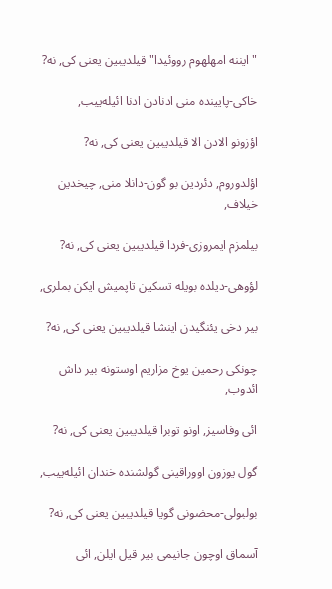"ایننه امهلهوم رووئیدا" قیلدیبین یعنی کی, نه?

خاکی-پایینده منی ادنادن ادنا ائیله‌ییب,

اؤزونو الادن الا قیلدیبین یعنی کی, نه?

اؤلدوروم, دئردین بو گون-دانلا منی, چیخدین خیلاف,

بیلمزم ایمروزی-فردا قیلدیبین یعنی کی, نه?

لؤوهی-دیلده بویله تسکین تاپمیش ایکن بملری,

بیر دخی یئنگیدن اینشا قیلدیبین یعنی کی, نه?

چونکی رحمین یوخ مزاریم اوستونه بیر داش ائدوب,

ائی وفاسیز, اونو توبرا قیلدیبین یعنی کی, نه?

گول یوزون اووراقینی گولشنده خندان ائیله‌ییب,

بولبولی-محضونی گویا قیلدیبین یعنی کی, نه?

آسماق اوچون جانیمی بیر قیل ایلن, ائی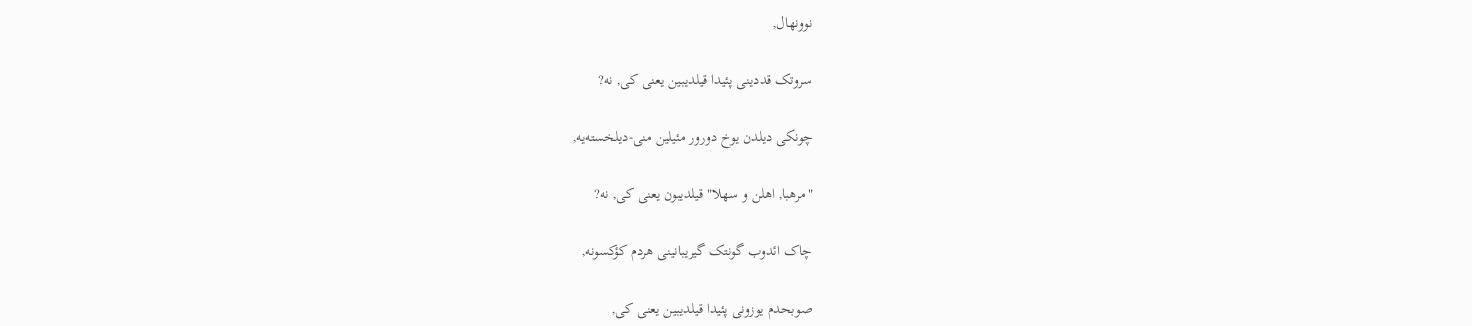نوونهال,

سروتک قددینی پئیدا قیلدیبین یعنی کی, نه?

چونکی دیلدن یوخ دورور مئیلین منی-دیلخسته‌یه,

"مرهبا, اهلن و سهلا" قیلدیبون یعنی کی, نه?

چاک ائدوب گونتک گیریبانینی هردم کؤکسونه,

صوبحدم یوزونی پئیدا قیلدیبین یعنی کی,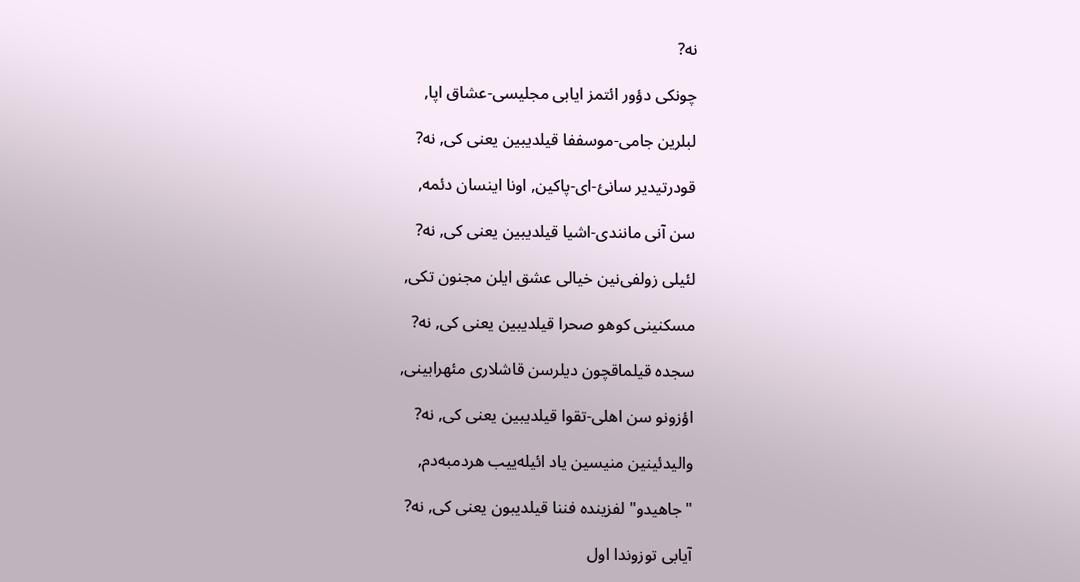نه?

چونکی دؤور ائتمز ایابی مجلیسی-عشاق اپا,

لبلرین جامی-موسففا قیلدیبین یعنی کی, نه?

قودرتیدیر سانئ-ای-پاکین, اونا اینسان دئمه,

سن آنی مانندی-اشیا قیلدیبین یعنی کی, نه?

لئیلی زولفی‌نین خیالی عشق ایلن مجنون تکی,

مسکنینی کوهو صحرا قیلدیبین یعنی کی, نه?

سجده قیلماقچون دیلرسن قاشلاری مئهرابینی,

اؤزونو سن اهلی-تقوا قیلدیبین یعنی کی, نه?

والیدئینین منیسین یاد ائیله‌ییب هردمبه‌دم,

"جاهیدو" لفزینده فننا قیلدیبون یعنی کی, نه?

آیابی توزوندا اول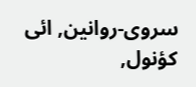سروی-روانین, ائی کؤنول,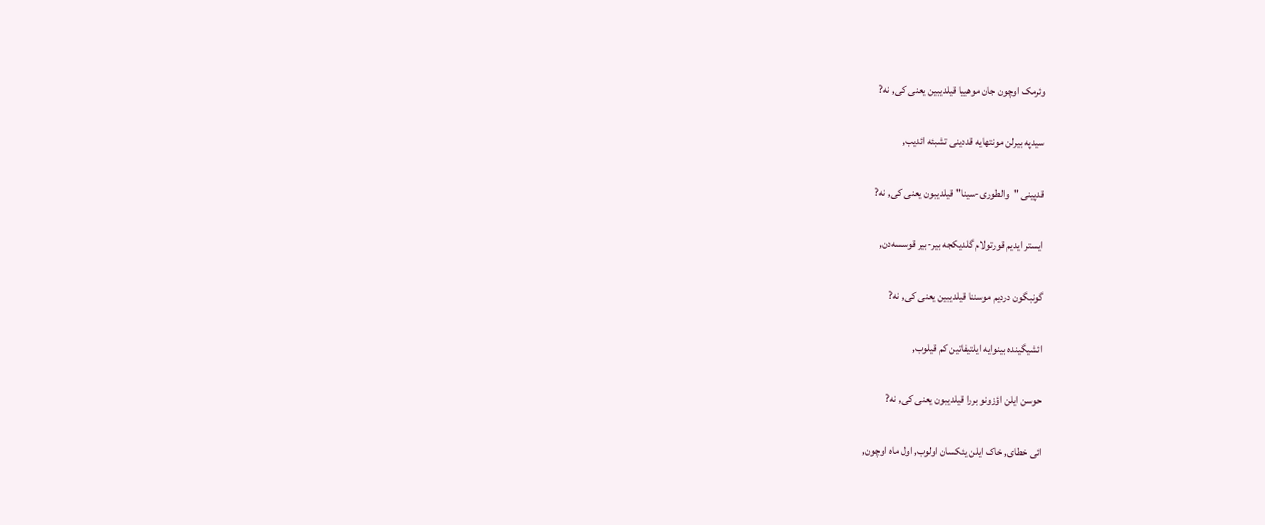وئرمک اوچون جان موهییا قیلدیبین یعنی کی, نه?

سیدپه بیرلن مونتهایه قددینی تشبئه ائدیب,

قدپینی "والطوری-سینا" قیلدیبون یعنی کی, نه?

ایستر ایدیم قورتولام گلدیکجه بیر-بیر قوسسه‌دن,

گونبگون دردیم موسننا قیلدیبین یعنی کی, نه?

ائشیگینده بینوایه ایلتیفاتین کم قیلوب,

حوسن ایلن اؤزونو بررا قیلدیبون یعنی کی, نه?

ائی خطای, خاک ایلن یئکسان اولوب, اول ماه اوچون,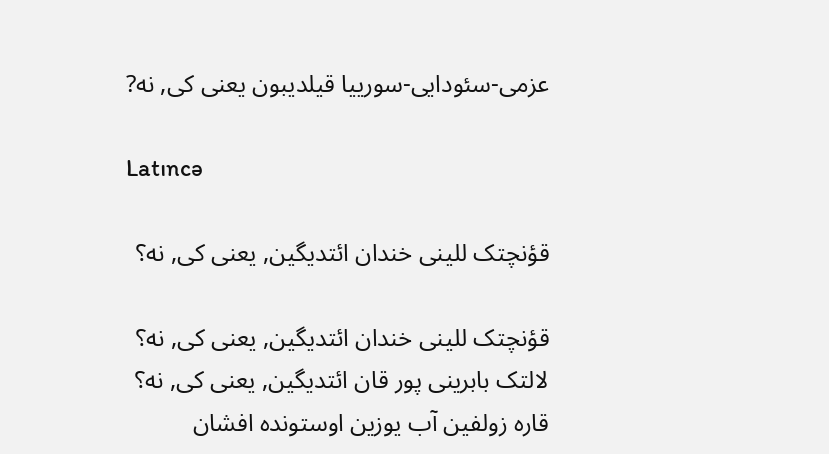عزمی-سئودایی-سورییا قیلدیبون یعنی کی, نه?

Latıncə

قؤنچتک للینی خندان ائتدیگین, یعنی کی, نه؟

قؤنچتک للینی خندان ائتدیگین, یعنی کی, نه؟
لالتک بابرینی پور قان ائتدیگین, یعنی کی, نه؟
قاره زولفین آب یوزین اوستونده افشان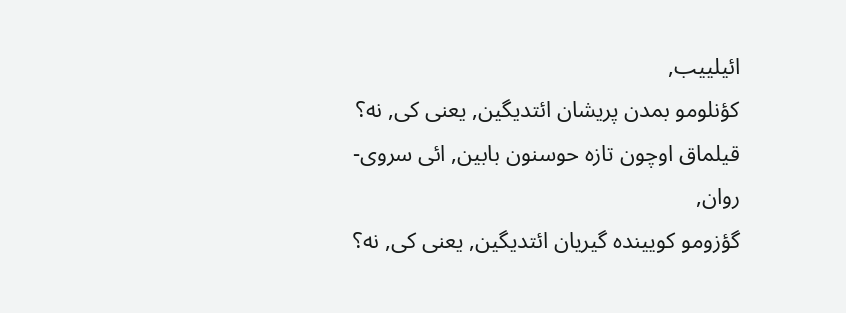ائیلییب,
کؤنلومو بمدن پریشان ائتدیگین, یعنی کی, نه؟
قیلماق اوچون تازه حوسنون بابین, ائی سروی-روان,
گؤزومو کویینده گیریان ائتدیگین, یعنی کی, نه؟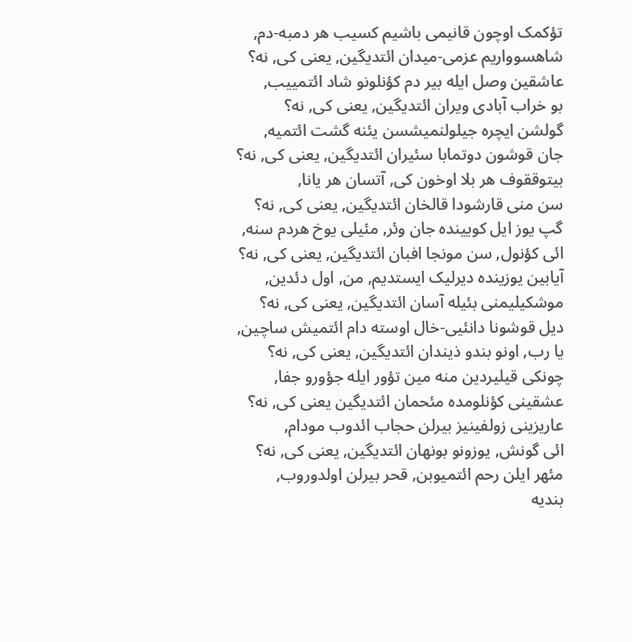تؤکمک اوچون قانیمی باشیم کسیب هر دمبه-دم,
شاهسوواریم عزمی-میدان ائتدیگین, یعنی کی, نه؟
عاشقین وصل ایله بیر دم کؤنلونو شاد ائتمییب,
بو خراب آبادی ویران ائتدیگین, یعنی کی, نه؟
گولشن ایچره جیلولنمیشسن یئنه گشت ائتمیه,
جان قوشون دوتمابا سئیران ائتدیگین, یعنی کی, نه؟
بیتوققوف هر بلا اوخون کی, آتسان هر یانا,
سن منی قارشودا قالخان ائتدیگین, یعنی کی, نه؟
گپ یوز ایل کویینده جان وئر, مئیلی یوخ هردم سنه,
ائی کؤنول, سن مونجا افبان ائتدیگین, یعنی کی, نه؟
آیابین یوزینده دیرلیک ایستدیم, من, اول دئدین,
موشکیلیمنی بئیله آسان ائتدیگین, یعنی کی, نه؟
دیل قوشونا دانئیی-خال اوسته دام ائتمیش ساچین,
یا رب, اونو بندو ذیندان ائتدیگین, یعنی کی, نه؟
چونکی قیلیردین منه مین تؤور ایله جؤورو جفا,
عشقینی کؤنلومده مئحمان ائتدیگین یعنی کی, نه؟
عاریزینی زولفینیز بیرلن حجاب ائدوب مودام,
ائی گونش, یوزونو بونهان ائتدیگین, یعنی کی, نه؟
مئهر ایلن رحم ائتمیوبن, قحر بیرلن اولدوروب,
بندیه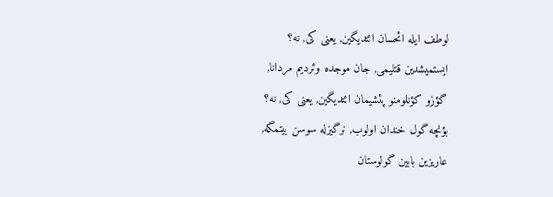لوطف ایله ائحسان ائتدیگین, یعنی کی, نه؟
ایستمیشدین قتلیمی, جان موجده وئردیم مردانا,
گؤزو کؤنلومنو پئشیمان ائتدیگین, یعنی کی, نه؟
بؤنچه گول خندان اولوب, نرگیزله سوسن بیتمگه,
عاریزین بابین گولوستان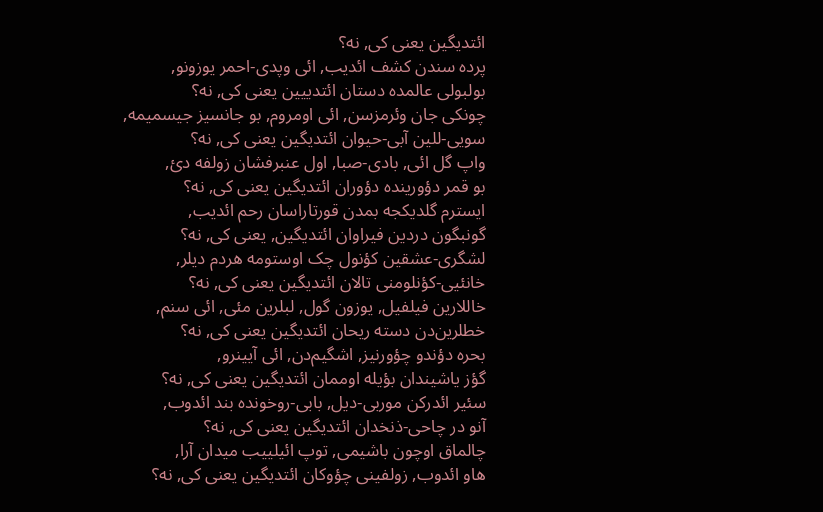ائتدیگین یعنی کی, نه؟
پرده سندن کشف ائدیب, ائی وپدی-احمر یوزونو,
بولبولی عالمده دستان ائتدییین یعنی کی, نه؟
چونکی جان وئرمزسن, ائی اومروم, بو جانسیز جیسمیمه,
سویی-للین آبی-حیوان ائتدیگین یعنی کی, نه؟
واپ گل ائی, بادی-صبا, اول عنبرفشان زولفه دئ,
بو قمر دؤورینده دؤوران ائتدیگین یعنی کی, نه؟
ایسترم گلدیکجه بمدن قورتاراسان رحم ائدیب,
گونبگون دردین فیراوان ائتدیگین, یعنی کی, نه؟
لشگری-عشقین کؤنول چک اوستومه هردم دیلر,
خانئیی-کؤنلومنی تالان ائتدیگین یعنی کی, نه؟
خاللارین فیلفیل, یوزون گول, لبلرین مئی, ائی سنم,
خطلرین‌دن دسته ریحان ائتدیگین یعنی کی, نه؟
بحره دؤندو چؤورنیز, اشگیم‌دن, ائی آیینرو,
گؤز یاشیندان بؤیله اوممان ائتدیگین یعنی کی, نه؟
سئیر ائدرکن موربی-دیل, بابی-روخونده بند ائدوب,
آنو در چاحی-ذنخدان ائتدیگین یعنی کی, نه؟
چالماق اوچون باشیمی, توپ ائیلییب میدان آرا,
هاو ائدوب, زولفینی چؤوکان ائتدیگین یعنی کی, نه؟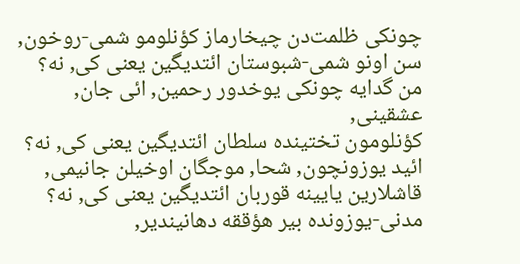چونکی ظلمت‌دن چیخارماز کؤنلومو شمی-روخون,
سن اونو شمی-شبوستان ائتدیگین یعنی کی, نه؟
من گدایه چونکی یوخدور رحمین, ائی جان, عشقینی,
کؤنلومون تختینده سلطان ائتدیگین یعنی کی, نه؟
ائید یوزونچون, شحا, موجگان اوخیلن جانیمی,
قاشلارین یایینه قوربان ائتدیگین یعنی کی, نه؟
مدنی-یوزونده بیر هؤققه دهانیندیر,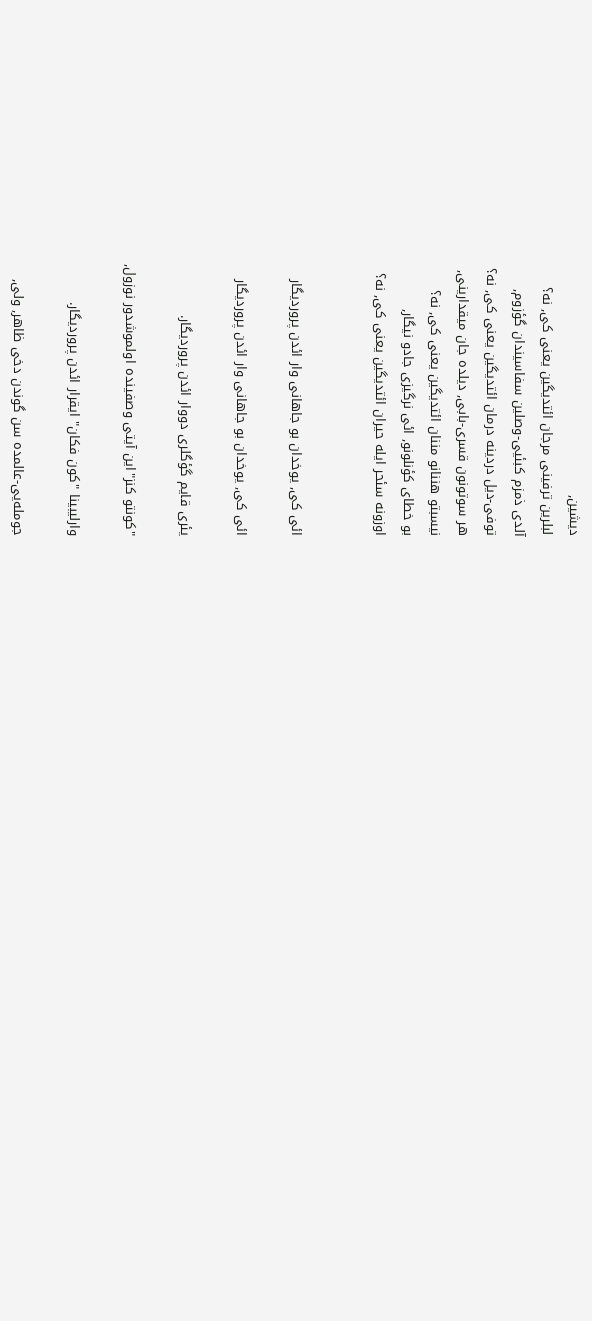دیشین,
لبلرین ترفینی مرجان ائتدیگین یعنی کی, نه؟
آلدی ذمزم کبئیی-وصلین سفاسیندان گؤزوم,
توفی-دیل دردینه درمان ائتدیگین یعنی کی, نه؟
هر سوتونون قسری-بابی, دیلده جان میقدارینی,
نیسبتو هننانو مننان ائتدیگین یعنی کی, نه؟
بو خطای کؤنلونو, ائی نرگیزی جادو نیگار,
اوزونه سئحر ایله حیران ائتدیگین یعنی کی, نه؟


ائی کی, یوخدان بو جاهانی وار ائدن پروردیگار

ائی کی, یوخدان بو جاهانی وار ائدن پروردیگار

یئری قایم گؤگلری دووار ائدن پروردیگار.

"کونتو کنز"این آیتی وصفینده اولموشدور نوزول,

وارلیبینا "کون فکان" ایقرار ائدن پروردیگار.

جومله‌یی-عالمده سن گوندن دخی ظاهر, ولی,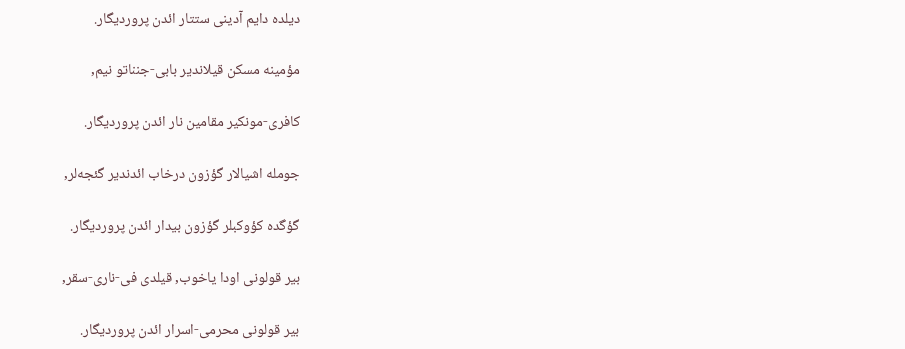دیلده دایم آدینی ستتار ائدن پروردیگار.

مؤمینه مسکن قیلاندیر بابی-جنناتو نیم,

کافری-مونکیر مقامین نار ائدن پروردیگار.

جومله‌ اشیالار گؤزون درخاب ائدندیر گئجه‌لر,

گؤگده کؤوکبلر گؤزون بیدار ائدن پروردیگار.

بیر قولونی اودا یاخوب, قیلدی فی-ناری-سقر,

بیر قولونی محرمی-اسرار ائدن پروردیگار.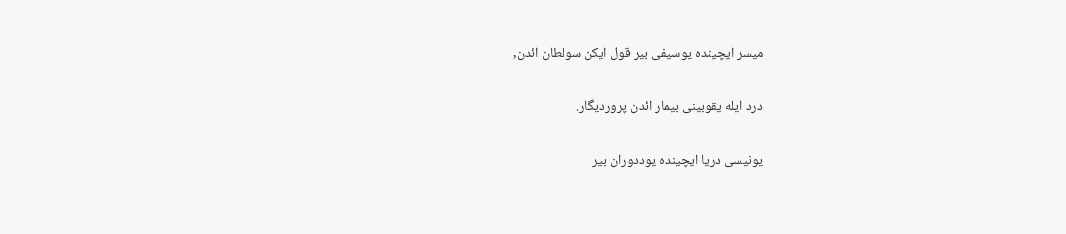میسر ایچینده یوسیفی بیر قول ایکن سولطان ائدن,

درد ایله یقوبینی بیمار ائدن پروردیگار.

یونیسی دریا ایچینده یوددوران بیر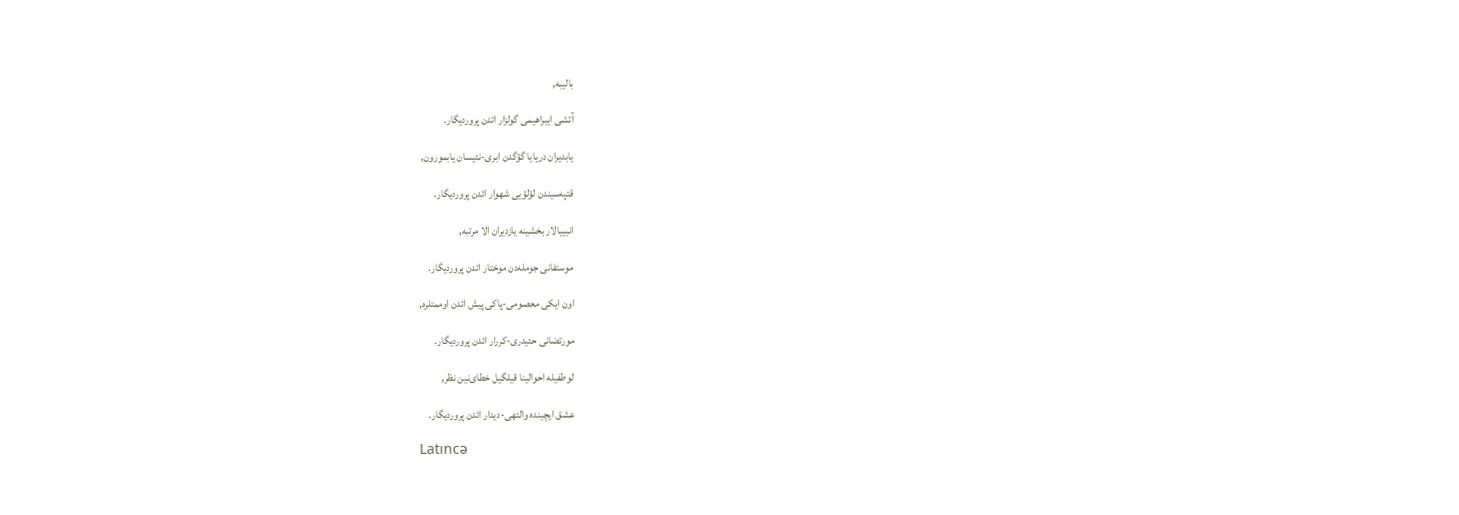بالیبه,

آتشی ایبراهیمی گولزار ائدن پروردیگار.

یابدیران دریایا گؤگدن ابری-نئیسان یابمورون,

قتپه‌سیندن لؤلؤیی شهوار ائدن پروردیگار.

انبییالار بخشینه یازدیران الا مرتبه,

موستفانی جومله‌دن موختار ائدن پروردیگار.

اون ایکی معصومی-پاکی پیش ائدن اوممتلره,

مورتضانی حئیدری-کررار ائدن پروردیگار.

لوطفیله احوالینا قیلگیل خطای‌نین نظر,

عشق ایچینده والئهی-دیدار ائدن پروردیگار.

Latıncə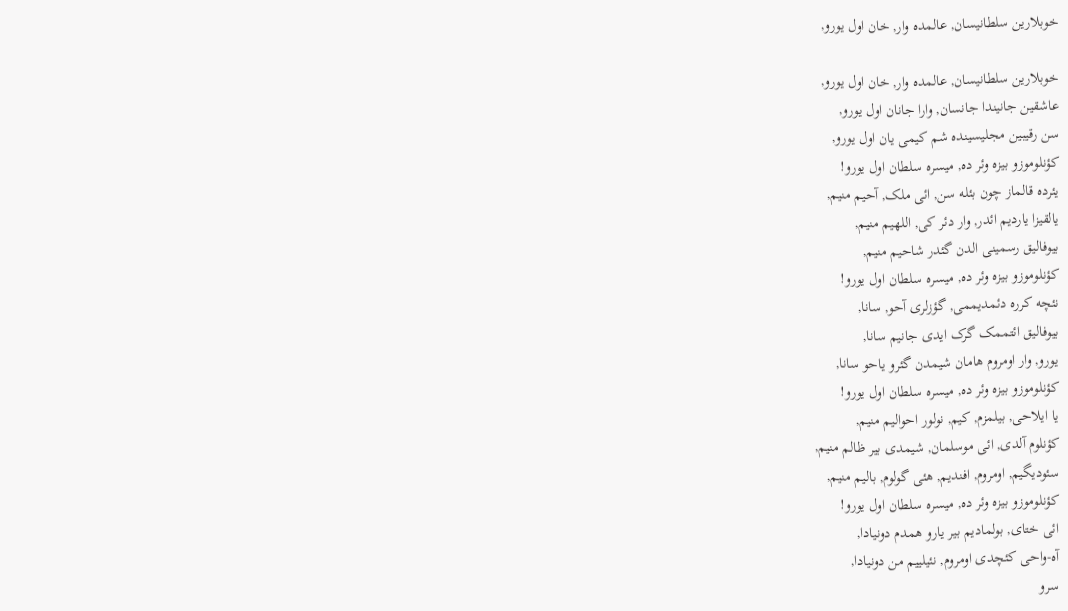خوبلارین سلطانیسان, عالمده وار, خان اول یورو,

خوبلارین سلطانیسان, عالمده وار, خان اول یورو,
عاشقین جانیندا جانسان, وارا جانان اول یورو,
سن رقیبین مجلیسینده شم کیمی یان اول یورو,
کؤنلوموزو بیزه وئر ده, میسره سلطان اول یورو!
یئرده قالماز چون بئله سن, ائی ملک, آحیم منیم,
یالقیزا یاردیم ائدر, وار دئر کی, اللهیم منیم,
بیوفالیق رسمینی الدن گئدر شاحیم منیم,
کؤنلوموزو بیزه وئر ده, میسره سلطان اول یورو!
نئچه کرره دئمدیممی, گؤزلری آحو, سانا,
بیوفالیق ائتممک گرک ایدی جانیم سانا,
یورو, وار اومروم هامان شیمدن گئرو یاحو سانا,
کؤنلوموزو بیزه وئر ده, میسره سلطان اول یورو!
یا ایلاحی, بیلمزم, کیم, نولور احوالیم منیم,
کؤنلوم آلدی, ائی موسلمان, شیمدی بیر ظالم منیم,
سئودیگیم, اومروم, افندیم, هئی گولوم, بالیم منیم,
کؤنلوموزو بیزه وئر ده, میسره سلطان اول یورو!
ائی ختای, بولمادیم بیر یارو همدم دونیادا,
آه-واحی کئچدی اومروم, نئیلییم من دونیادا,
سرو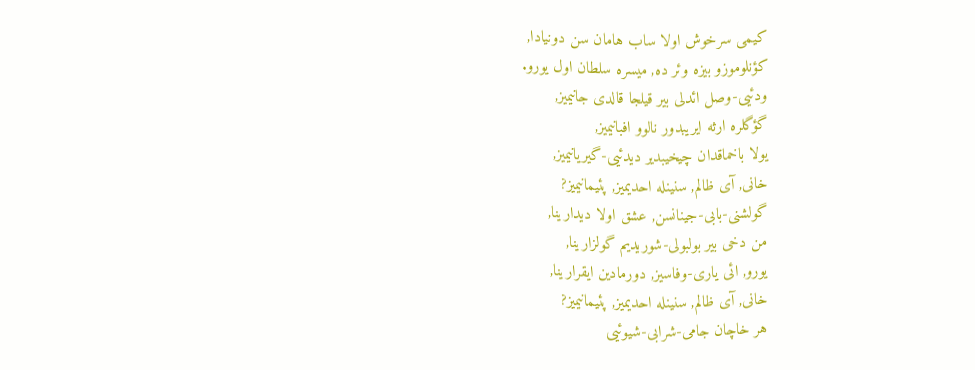کیمی سرخوش اولا ساب هامان سن دونیادا,
کؤنلوموزو بیزه وئر ده, میسره سلطان اول یورو.
ودئیی-وصل ائدلی بیر قیلجا قالدی جانیمیز,
گؤگلره ارثه ایریبدور نالوو افبانیمیز,
یولا باخماقدان چیخیبدیر دیدئیی-گیریانیمیز,
خانی, آی ظالم, سنینله احدیمیز, پئیمانیمیز?
گولشنی-بابی-جینانسن, عشق اولا دیدارینا,
من دخی بیر بولبولی-شوریدیم گولزارینا,
یورو, ائی یاری-وفاسیز, دورمادین ایقرارینا,
خانی, آی ظالم, سنینله احدیمیز, پئیمانیمیز?
هر خاچان جامی-شرابی-شیوئیی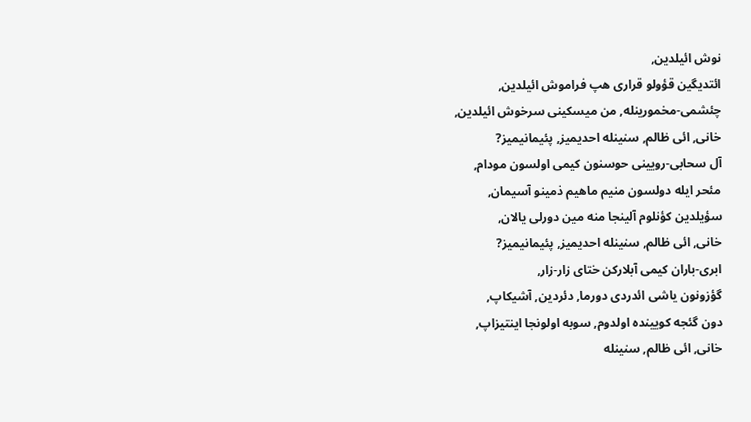نوش ائیلدین,
ائتدیگین قؤولو قراری هپ فراموش ائیلدین,
چئشمی-مخمورینله, من میسکینی سرخوش ائیلدین,
خانی, ائی ظالم, سنینله احدیمیز, پئیمانیمیز?
آل سحابی-رویینی حوسنون کیمی اولسون مودام,
مئحر ایله دولسون منیم ماهیم ذمینو آسیمان,
سؤیلدین کؤنلوم آلینجا منه مین دورلی یالان,
خانی, ائی ظالم, سنینله احدیمیز, پئیمانیمیز?
ابری-باران کیمی آبلارکن ختای زار-زار,
گؤزونون یاشی ائدردی دورما, دئردین, آشیکاپ,
دون گئجه کویینده اولدوم, سوبه اولونجا اینتیزاپ,
خانی, ائی ظالم, سنینله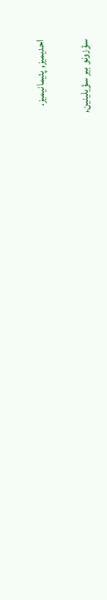احدیمیز, پئیمانیمیز.

سؤزونو بیر سؤیلینین,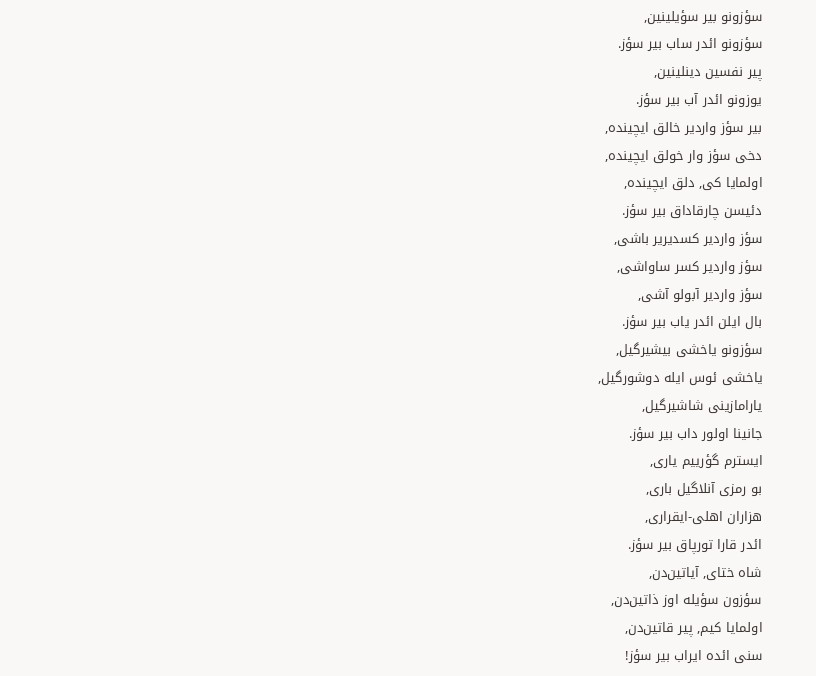سؤزونو بیر سؤیلینین,
سؤزونو ائدر ساب بیر سؤز.
پیر نفسین دینلینین,
یوزونو ائدر آب بیر سؤز.
بیر سؤز واردیر خالق ایچینده,
دخی سؤز وار خولق ایچینده,
اولمایا کی, دلق ایچینده,
دئیسن چارقاداق بیر سؤز.
سؤز واردیر کسدیریر باشی,
سؤز واردیر کسر ساواشی,
سؤز واردیر آبولو آشی,
بال ایلن ائدر یاب بیر سؤز.
سؤزونو یاخشی بیشیرگیل,
یاخشی ئوس ایله دوشورگیل,
یارامازینی شاشیرگیل,
جانینا اولور داب بیر سؤز.
ایسترم گؤرییم یاری,
بو رمزی آنلاگیل باری,
هزاران اهلی-ایقراری,
ائدر قارا تورپاق بیر سؤز.
شاه ختای, آیاتین‌دن,
سؤزون سؤیله اوز ذاتین‌دن,
اولمایا کیم, پیر قاتین‌دن,
سنی ائده ایراب بیر سؤز!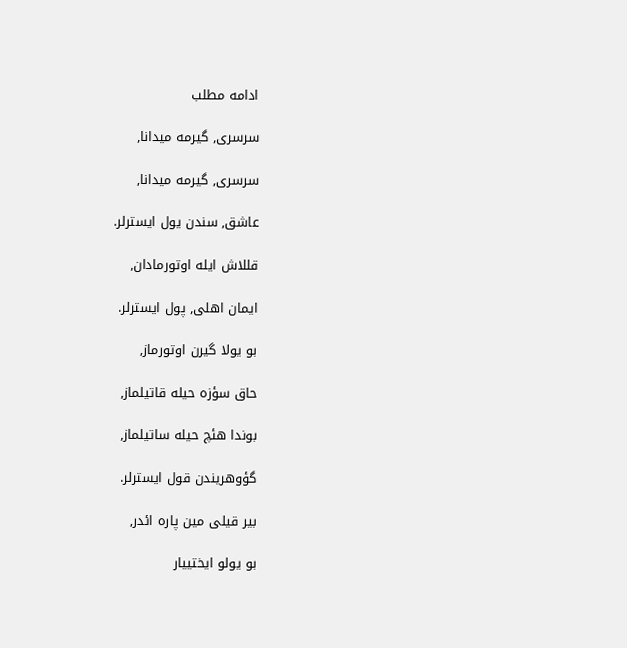ادامه مطلب

سرسری, گیرمه میدانا,

سرسری, گیرمه میدانا,

عاشق, سندن یول ایسترلر.

قللاش ایله اوتورمادان,

ایمان اهلی, پول ایسترلر.

بو یولا گیرن اوتورماز,

حاق سؤزه حیله‌ قاتیلماز,

بوندا هئچ حیله‌ ساتیلماز,

گؤوهریندن قول ایسترلر.

بیر قیلی مین پاره ائدر,

بو یولو ایختییار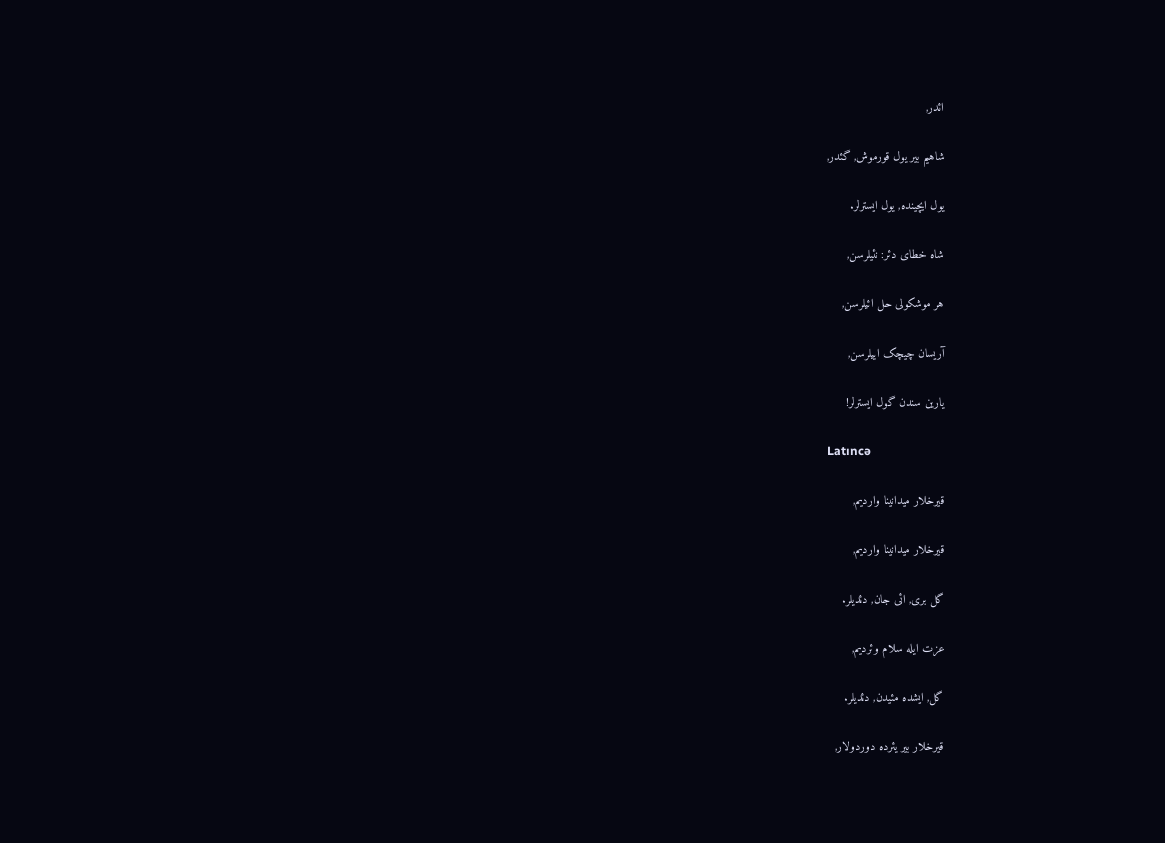ائدر,

شاهیم بیر یول قورموش, گئدر,

یول ایچینده, یول ایسترلر.

شاه خطای دئر: نئیلرسن,

هر موشکولی حل ائیلرسن,

آریسان چیچک اییلرسن,

یارین سندن گول ایسترلر!

Latıncə

قیرخلار میدانینا واردیم,

قیرخلار میدانینا واردیم,

گل بری, ائی جان, دئدیلر.

عزت ایله سلام وئردیم,

گل, ایشده مئیدن, دئدیلر.

قیرخلار بیر یئرده دوردولار,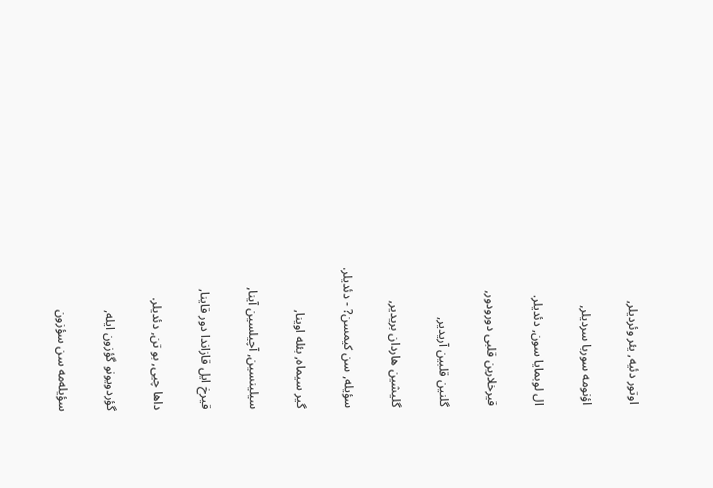اوتور دئیه, یئر وئردیلر,

اؤنومه سوربا سردیلر,

ال لوبمایا سون, دئدیلر.

قیرخلارین قلبی دورودور,

گلنین قلبین آریدیر,

گلیشین هاردان بریدیر,

سؤیله, سن کیمسن? - دئدیلر.

گیر سیماه, بئله اوینا,

سیلینسین, آچیلسین آینا,

قیرخ ایل قازاندا دور قاینا,

داها چیی, بو تن, دئدیلر.

گؤردویونو گؤزون ایله,

سؤیله‌مه سن سؤزون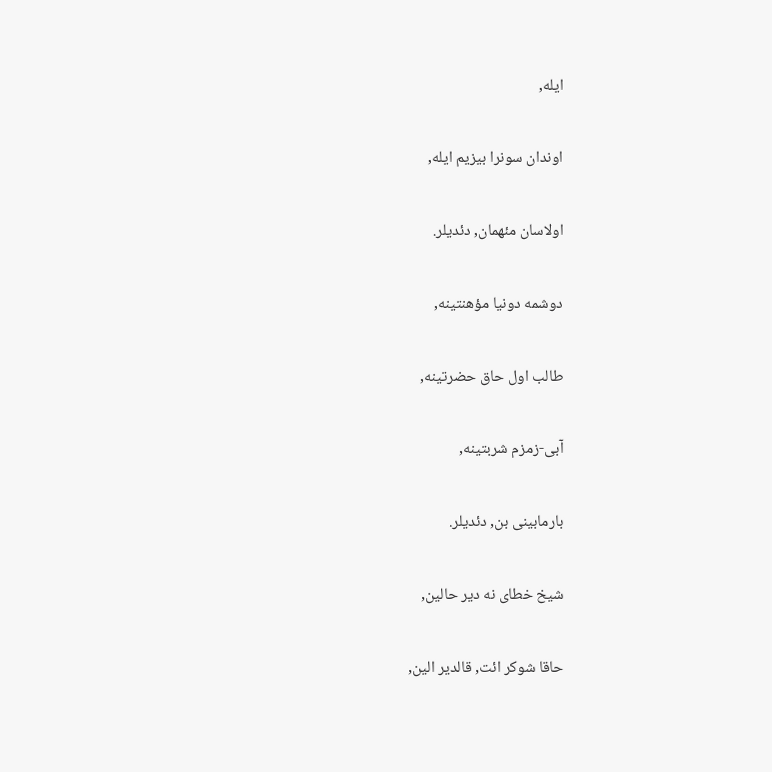ایله,

اوندان سونرا بیزیم ایله,

اولاسان مئهمان, دئدیلر.

دوشمه دونیا مؤهنتینه,

طالب اول حاق حضرتینه,

آبی-زمزم شربتینه,

بارمابینی بن, دئدیلر.

شیخ خطای نه دیر حالین,

حاقا شوکر ائت, قالدیر الین,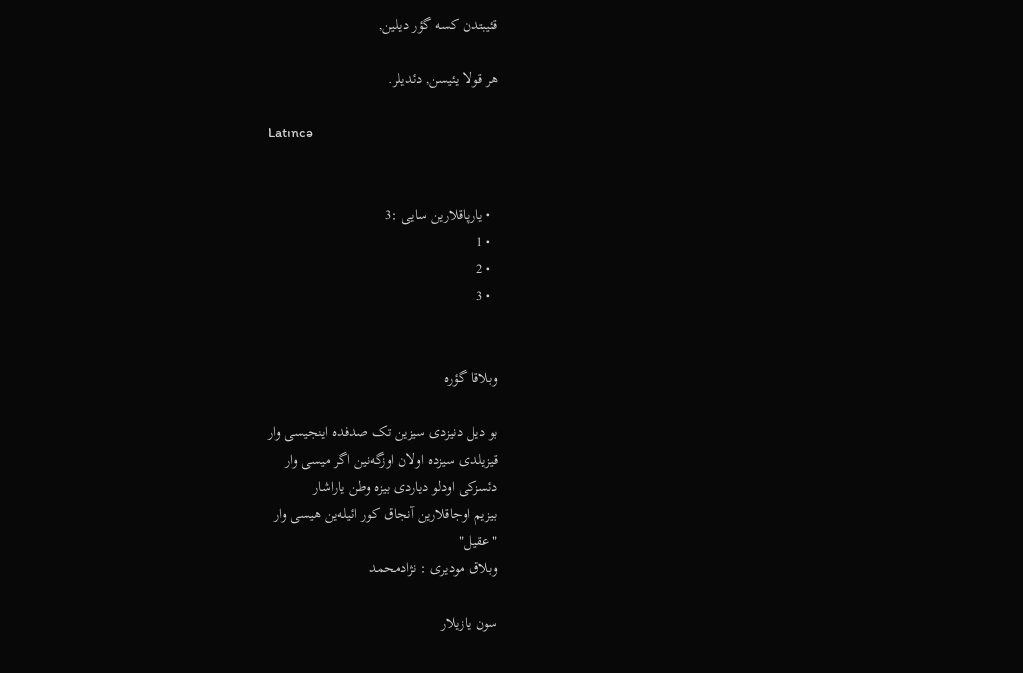قئیبتدن کسه گؤر دیلین,

هر قولا یئیسن, دئدیلر.

Latıncə


  • یارپاقلارین سایی :3
  • 1
  • 2
  • 3


وبلاقا گؤره

بو دیل دنیزدی سیزین تک صدفده اینجیسی وار
قیزیلدی سیزده اولان اوزگه‌نین اگر میسی وار
دئسزکی اودلو دیاردی بیزه وطن یاراشار
بیزیم اوجاقلارین آنجاق کور ائیله‌ین هیسی وار
"عقیل"
وبلاق مودیری : نژادمحمد

سون یازیلار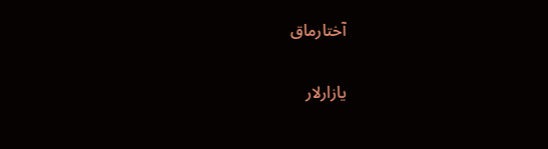آختارماق

یازارلار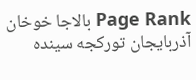Page Rank بالاجا خوخان آذربایجان تورکجه سینده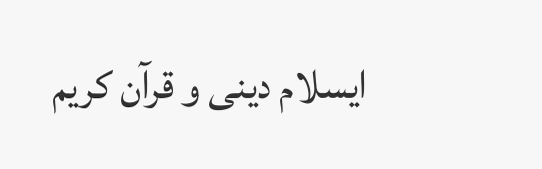ایسلام دینی و قرآن کریم